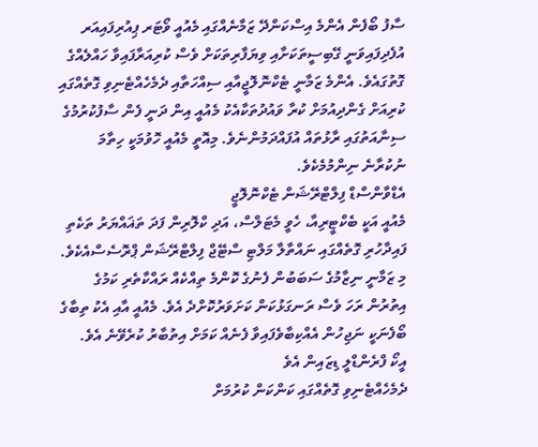ސާފު ބޯފެން އެންމެ އިސްކަންދޭ ޒަމާނެއްގައި މެއުއީ ވޯޓަރ ޕިއުރިފައިއަރ އުފެދިފައިވަނީ ގޭބިސީތަކަށާއި ވިޔަފާރިތަކަށް ވެސް ކުރިއަރާފައިވާ ހައްލެއްގެ ގޮތުގައެވެ. އެންމެ ޒަމާނީ ޓެކްނޮލޮޖީއާއި ސިއްހަތާއި ދެމެހެއްޓެނިވި ގޮތެއްގައި ކުރިއަށް ގެންދިއުމަށް ކުރާ ވައުދުތަކާއެކު މެއުއީ އިން ދަނީ ފެން ސާފުކުރުމުގެ ސިނާއަތުގައި ރާޅުތައް އުފައްދަމުންނެވެ. މިއޮތީ މެއުއީ ހޮވުމަކީ ހިތާމަ ނުކުރާނެ ނިންމުމެކެވެ.
އެޑްވާންސްޑް ފިލްޓްރޭޝަން ޓެކްނޮލޮޖީ
މެއުއީ އަކީ ބެކްޓީރިއާ، ހެވީ މެޓަލްސް، އަދި ކްލޮރިން ފަދަ ތަޣައްޔަރު ތަކެތި ފައިދާހުރި ގޮތެއްގައި ނައްތާލާ މަލްޓި ސްޓޭޖް ފިލްޓްރޭޝަން ޕްރޮސެސްއެކެވެ. މި ޒަމާނީ ނިޒާމުގެ ސަބަބުން ފެނުގެ ކޮންމެ ތިއްކެއް ރައްކާތެރި ކަމުގެ އިތުރުން ރަހަ ވެސް ރަނގަޅުކަން ކަށަވަރުކޮށްދެ އެވެ. މެއުއީ އާއި އެކު ތިބާގެ ބޯފެނަކީ ނަޖިހުން އެއްކިބާވެފައިވާ ފެނެއް ކަމަށް އިތުބާރު ކުރެވޭނެ އެވެ.
އީކޯ ފްރެންޑްލީ ޑިޒައިން އެވެ
ދެމެހެއްޓެނިވި ގޮތެއްގައި ކަންކަން ކުރުމަށް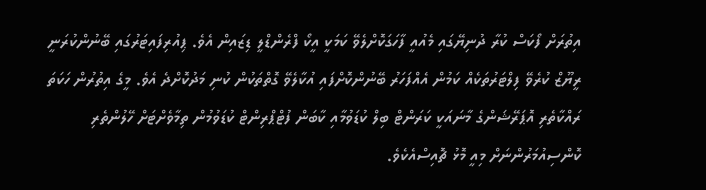އިތުރަށް ފޯކަސް ކުރާ ދުނިޔޭގައި މެއުއީ ފާހަގަކޮށްލެވޭ ކަމަކީ އީކޯ ފްރެންޑްލީ ޑިޒައިން އެވެ. ޕިއުރިފައިޓަރުގައި ބޭނުންކުރަނީ ރީޔޫޒް ކުރެވޭ ފިލްޓަރުތަކެއް ކަމުން އެއްފަހަރު ބޭނުންކޮށްފައި އުކާލެވޭ ގޮތްތަކުން ކުނި މަދުކޮށްދެ އެވެ. މީގެ އިތުރުން ހަކަތަ ރައްކާތެރި އޮޕަރޭޝަންގެ މާނައަކީ ކަރަންޓް ބިލް ކުޑަވުމާއި ކާބަން ފުޓްޕްރިންޓް ކުޑަވުމުން ތިމާވެށްޓަށް ހޭލުންތެރި ކޮންސިއުމަރުންނަށް މިއީ މޮޅު ޗޮއިސްއެކެވެ.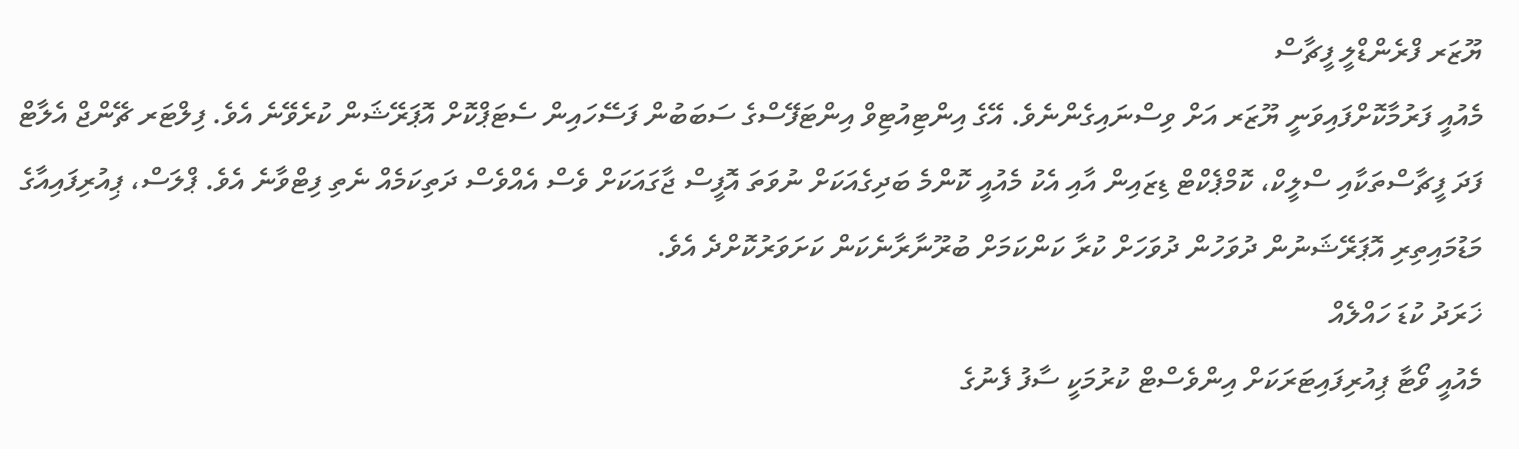ޔޫޒަރ ފްރެންޑްލީ ފީޗާސް
މެއުއީ ފަރުމާކޮށްފައިވަނީ ޔޫޒަރ އަށް ވިސްނައިގެންނެވެ. އޭގެ އިންޓިއުޓިވް އިންޓަފޭސްގެ ސަބަބުން ފަސޭހައިން ސެޓަޕްކޮށް އޮޕަރޭޝަން ކުރެވޭނެ އެވެ. ފިލްޓަރ ޗޭންޖް އެލާޓް ފަދަ ފީޗާސްތަކާއި ސްލީކް، ކޮމްޕެކްޓް ޑިޒައިން އާއި އެކު މެއުއީ ކޮންމެ ބަދިގެއަކަށް ނުވަތަ އޮފީސް ޖާގައަކަށް ވެސް އެއްވެސް ދަތިކަމެއް ނެތި ފިޓްވާނެ އެވެ. ޕްލަސް، ޕިއުރިފައިއާގެ މަޑުމައިތިރި އޮޕަރޭޝަނުން ދުވަހުން ދުވަހަށް ކުރާ ކަންކަމަށް ބުރޫނާރާނެކަން ކަށަވަރުކޮށްދެ އެވެ.
ޚަރަދު ކުޑަ ހައްލެއް
މެއުއީ ވޯޓާ ޕިއުރިފައިޓަރަކަށް އިންވެސްޓް ކުރުމަކީ ސާފު ފެނުގެ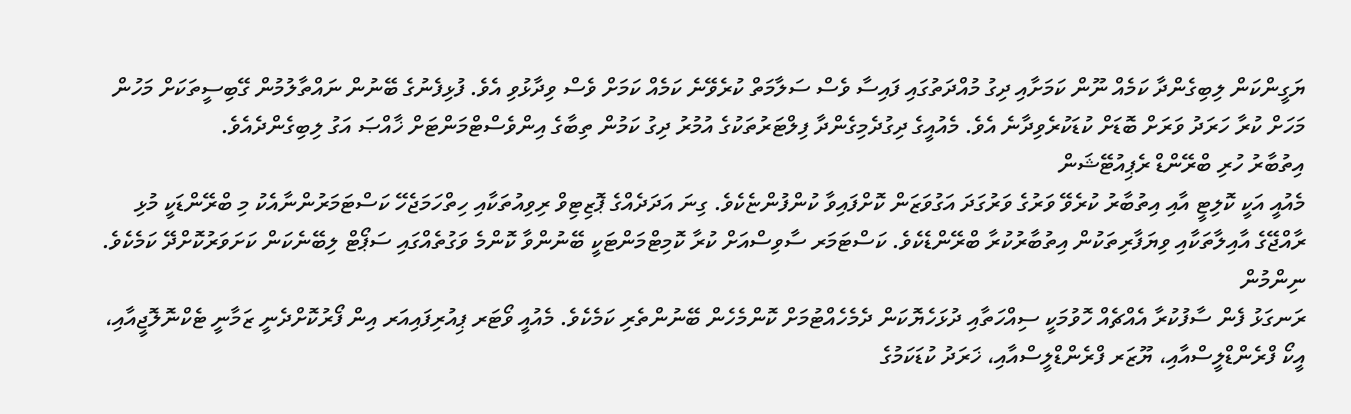ޔަގީންކަން ލިބިގެންދާ ކަމެއް ނޫން ކަމަށާއި ދިގު މުއްދަތުގައި ފައިސާ ވެސް ސަލާމަތް ކުރެވޭނެ ކަމެއް ކަމަށް ވެސް ވިދާޅުވި އެވެ. ފުޅިފެނުގެ ބޭނުން ނައްތާލުމުން ގޭބިސީތަކަށް މަހުން މަހަށް ކުރާ ހަރަދު ވަރަށް ބޮޑަށް ކުޑަކުރެވިދާނެ އެވެ. މެއުއީގެ ދިގުދެމިގެންދާ ފިލްޓަރުތަކުގެ އުމުރު ދިގު ކަމުން ތިބާގެ އިންވެސްޓްމަންޓަށް ޚާއްޞަ އަގު ލިބިގެންދެއެވެ.
އިތުބާރު ހުރި ބްރޭންޑް ރެޕިއުޓޭޝަން
މެއުއީ އަކީ ކޮލިޓީ އާއި އިތުބާރު ކުރެވޭ ވަރުގެ ވަރުގަދަ އަގުވަޒަން ކޮށްފައިވާ ކުންފުންޏެކެވެ. ގިނަ އަދަދެއްގެ ޕޮޒިޓިވް ރިވިއުތަކާއި ހިތްހަމަޖެހޭ ކަސްޓަމަރުންނާއެކު މި ބްރޭންޑަކީ މުޅި ރާއްޖޭގެ އާއިލާތަކާއި ވިޔަފާރިތަކުން އިތުބާރުކުރާ ބްރޭންޑެކެވެ. ކަސްޓަމަރ ސާވިސްއަށް ކުރާ ކޮމިޓްމަންޓަކީ ބޭނުންވާ ކޮންމެ ވަގުތެއްގައި ސަޕޯޓް ލިބޭނެކަން ކަށަވަރުކޮށްދޭ ކަމެކެވެ.
ނިންމުން
ރަނގަޅު ފެން ސާފުކުރާ އެއްޗެއް ހޮވުމަކީ ސިއްހަތާއި ދުޅަހެޔޮކަން ދެމެހެއްޓުމަށް ކޮންމެހެން ބޭނުންތެރި ކަމެކެވެ. މެއުއީ ވޯޓަރ ޕިއުރިފައިއަރ އިން ފޯރުކޮށްދެނީ ޒަމާނީ ޓެކްނޮލޮޖީއާއި، އީކޯ ފްރެންޑްލީސްއާއި، ޔޫޒަރ ފްރެންޑްލީސްއާއި، ޚަރަދު ކުޑަކަމުގެ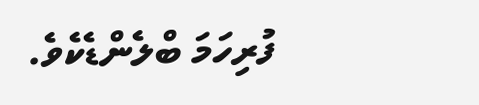ފުރިހަމަ ބްލެންޑެކެވެ.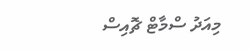މިއަދު ސްމާޓް ޗޮއިސް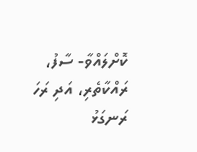ކޮށްލައްވާ- ސާފު، ރައްކާތެރި، އަދި ރަހަ ރަނގަޅު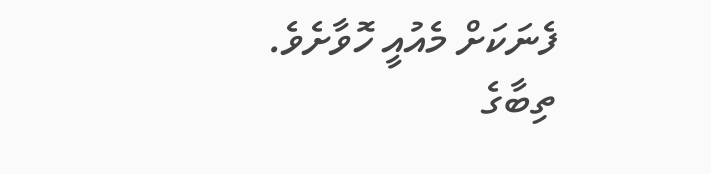ފެނަކަށް މެއުއީ ހޮވާށެވެ. ތިބާގެ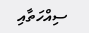ސިއްހަތާއި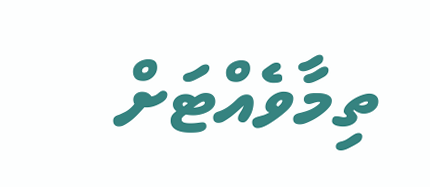ތިމާވެއްޓަށް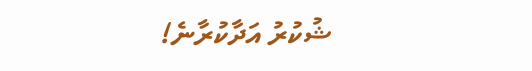ޝުކުރު އަދާކުރާނެ!